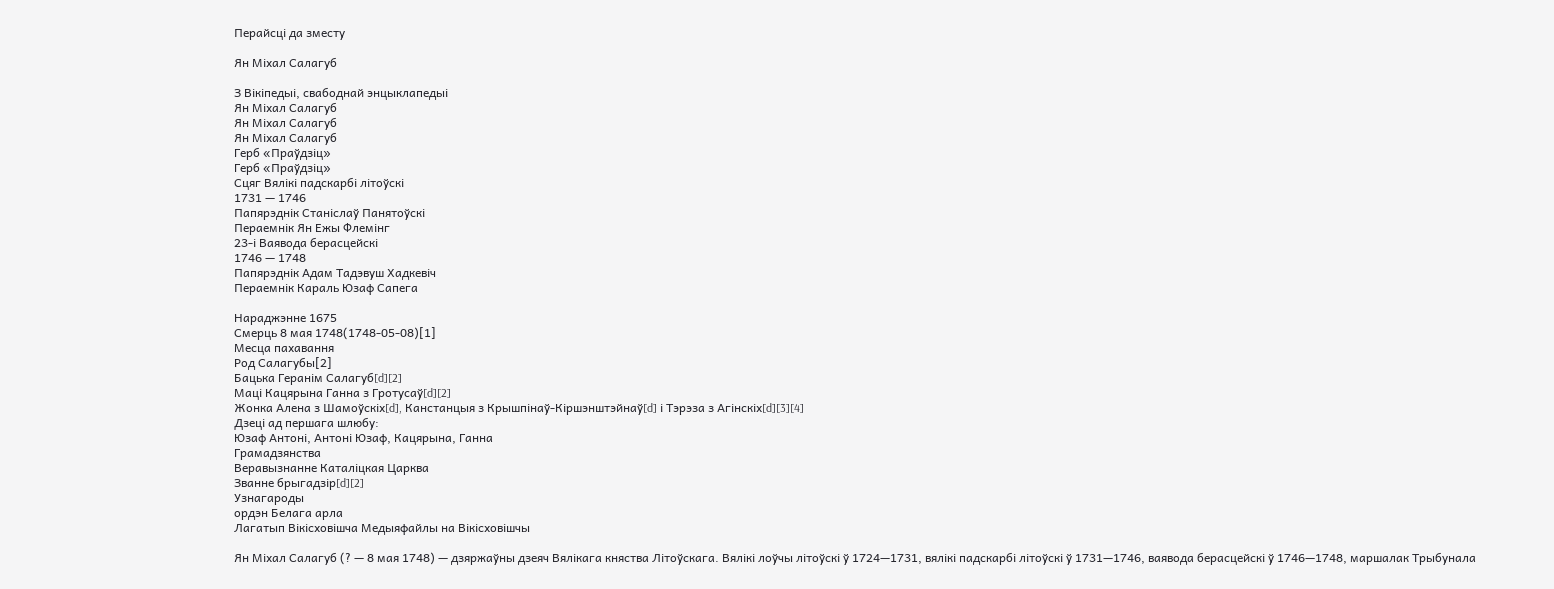Перайсці да зместу

Ян Міхал Салагуб

З Вікіпедыі, свабоднай энцыклапедыі
Ян Міхал Салагуб
Ян Міхал Салагуб
Ян Міхал Салагуб
Герб «Праўдзіц»
Герб «Праўдзіц»
Сцяг Вялікі падскарбі літоўскі
1731 — 1746
Папярэднік Станіслаў Панятоўскі
Пераемнік Ян Ежы Флемінг
23-і Ваявода берасцейскі
1746 — 1748
Папярэднік Адам Тадэвуш Хадкевіч
Пераемнік Караль Юзаф Сапега

Нараджэнне 1675
Смерць 8 мая 1748(1748-05-08)[1]
Месца пахавання
Род Салагубы[2]
Бацька Геранім Салагуб[d][2]
Маці Кацярына Ганна з Гротусаў[d][2]
Жонка Алена з Шамоўскіх[d], Канстанцыя з Крышпінаў-Кіршэнштэйнаў[d] і Тэрэза з Агінскіх[d][3][4]
Дзеці ад першага шлюбу:
Юзаф Антоні, Антоні Юзаф, Кацярына, Ганна
Грамадзянства
Веравызнанне Каталіцкая Царква
Званне брыгадзір[d][2]
Узнагароды
ордэн Белага арла
Лагатып Вікісховішча Медыяфайлы на Вікісховішчы

Ян Міхал Салагуб (? — 8 мая 1748) — дзяржаўны дзеяч Вялікага княства Літоўскага. Вялікі лоўчы літоўскі ў 1724—1731, вялікі падскарбі літоўскі ў 1731—1746, ваявода берасцейскі ў 1746—1748, маршалак Трыбунала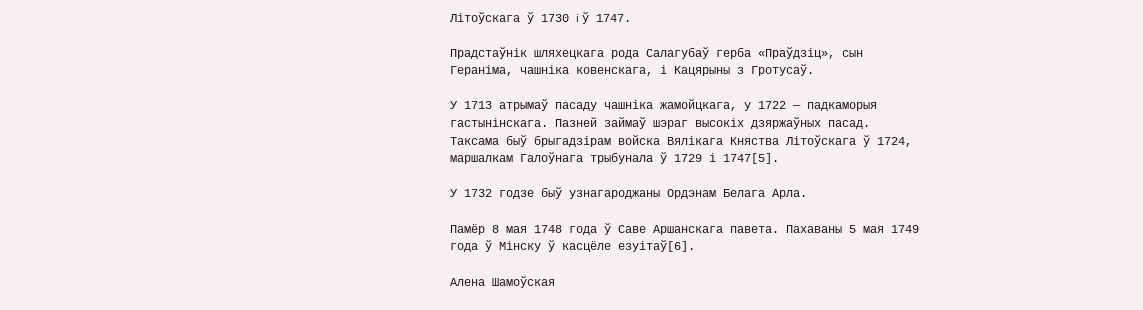Літоўскага ў 1730 i ў 1747.

Прадстаўнік шляхецкага рода Салагубаў герба «Праўдзіц», сын Гераніма, чашніка ковенскага, і Кацярыны з Гротусаў.

У 1713 атрымаў пасаду чашніка жамойцкага, у 1722 — падкаморыя гастынінскага. Пазней займаў шэраг высокіх дзяржаўных пасад. Таксама быў брыгадзірам войска Вялікага Княства Літоўскага ў 1724, маршалкам Галоўнага трыбунала ў 1729 і 1747[5].

У 1732 годзе быў узнагароджаны Ордэнам Белага Арла.

Памёр 8 мая 1748 года ў Саве Аршанскага павета. Пахаваны 5 мая 1749 года ў Мінску ў касцёле езуітаў[6].

Алена Шамоўская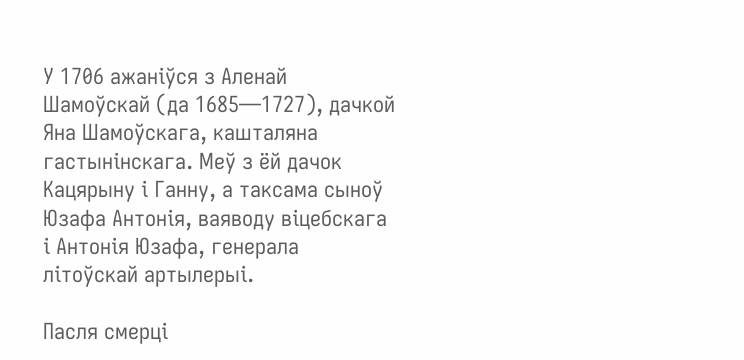У 1706 ажаніўся з Аленай Шамоўскай (да 1685—1727), дачкой Яна Шамоўскага, кашталяна гастынінскага. Меў з ёй дачок Кацярыну і Ганну, а таксама сыноў Юзафа Антонія, ваяводу віцебскага і Антонія Юзафа, генерала літоўскай артылерыі.

Пасля смерці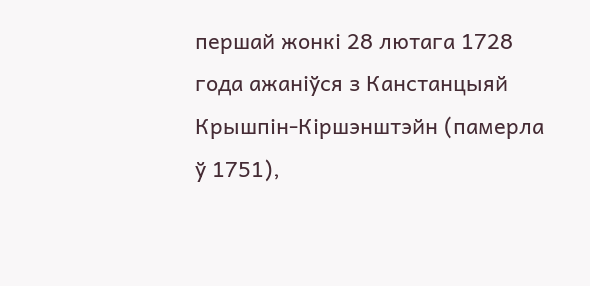першай жонкі 28 лютага 1728 года ажаніўся з Канстанцыяй Крышпін-Кіршэнштэйн (памерла ў 1751),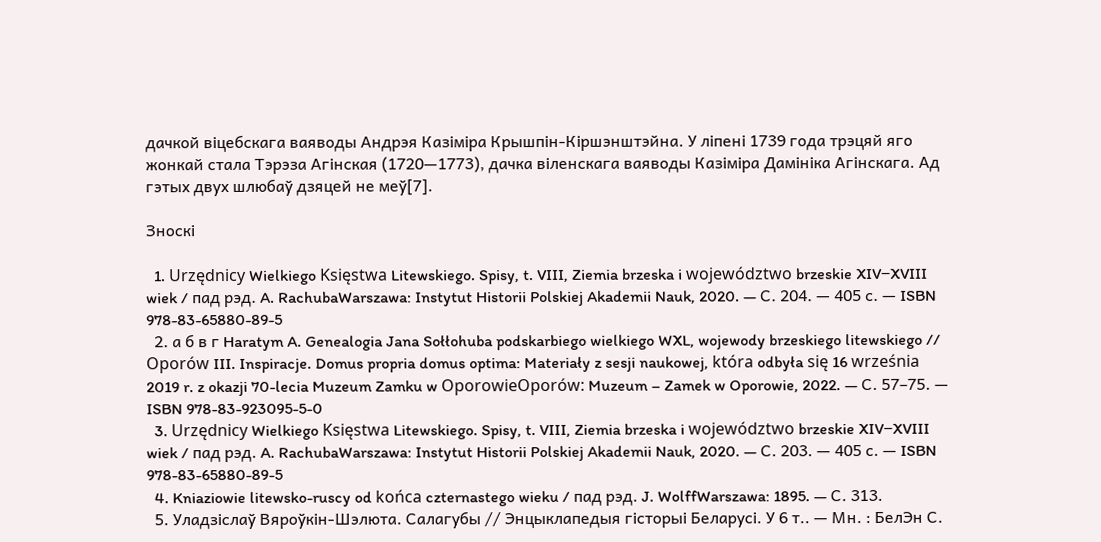дачкой віцебскага ваяводы Андрэя Казіміра Крышпін-Кіршэнштэйна. У ліпені 1739 года трэцяй яго жонкай стала Тэрэза Агінская (1720—1773), дачка віленскага ваяводы Казіміра Дамініка Агінскага. Ад гэтых двух шлюбаў дзяцей не меў[7].

Зноскі

  1. Urzędnicy Wielkiego Księstwa Litewskiego. Spisy, t. VIII, Ziemia brzeska i województwo brzeskie XIV‒XVIII wiek / пад рэд. A. RachubaWarszawa: Instytut Historii Polskiej Akademii Nauk, 2020. — С. 204. — 405 с. — ISBN 978-83-65880-89-5
  2. а б в г Haratym A. Genealogia Jana Sołłohuba podskarbiego wielkiego WXL, wojewody brzeskiego litewskiego // Oporów III. Inspiracje. Domus propria domus optima: Materiały z sesji naukowej, która odbyła się 16 września 2019 r. z okazji 70-lecia Muzeum Zamku w OporowieOporów: Muzeum – Zamek w Oporowie, 2022. — С. 57–75. — ISBN 978-83-923095-5-0
  3. Urzędnicy Wielkiego Księstwa Litewskiego. Spisy, t. VIII, Ziemia brzeska i województwo brzeskie XIV‒XVIII wiek / пад рэд. A. RachubaWarszawa: Instytut Historii Polskiej Akademii Nauk, 2020. — С. 203. — 405 с. — ISBN 978-83-65880-89-5
  4. Kniaziowie litewsko-ruscy od końca czternastego wieku / пад рэд. J. WolffWarszawa: 1895. — С. 313.
  5. Уладзіслаў Вяроўкін-Шэлюта. Салагубы // Энцыклапедыя гісторыі Беларусі. У 6 т.. — Мн. : БелЭн С.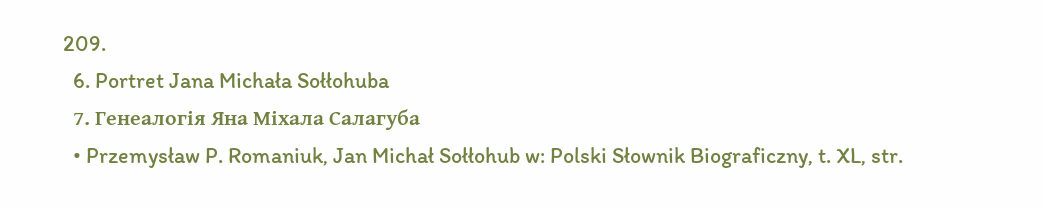209.
  6. Portret Jana Michała Sołłohuba
  7. Генеалогія Яна Міхала Салагуба
  • Przemysław P. Romaniuk, Jan Michał Sołłohub w: Polski Słownik Biograficzny, t. XL, str.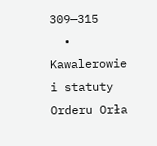309—315
  • Kawalerowie i statuty Orderu Orła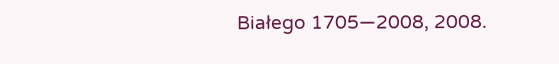Białego 1705—2008, 2008.